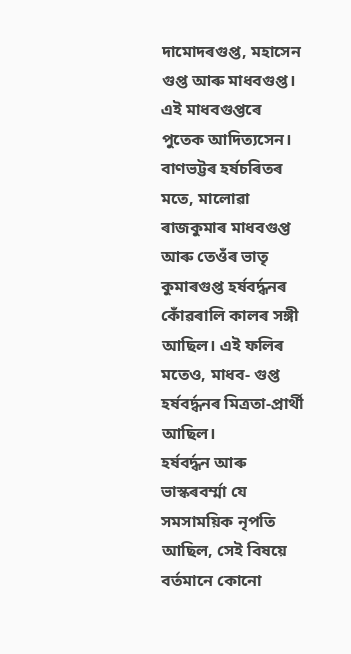দামোদৰগুপ্ত, মহাসেন গুপ্ত আৰু মাধবগুপ্ত। এই মাধবগুপ্তৰে পুতেক আদিত্যসেন। বাণভট্টৰ হৰ্ষচৰিতৰ মতে, মালোৱা ৰাজকুমাৰ মাধবগুপ্ত আৰু তেওঁৰ ভাতৃ কুমাৰগুপ্ত হৰ্ষবৰ্দ্ধনৰ কোঁৱৰালি কালৰ সঙ্গী আছিল। এই ফলিৰ মতেও, মাধব- গুপ্ত হৰ্ষবৰ্দ্ধনৰ মিত্ৰতা-প্ৰাৰ্থী আছিল।
হৰ্ষবৰ্দ্ধন আৰু ভাস্কৰবৰ্ম্মা যে সমসাময়িক নৃপতি আছিল, সেই বিষয়ে বৰ্তমানে কোনো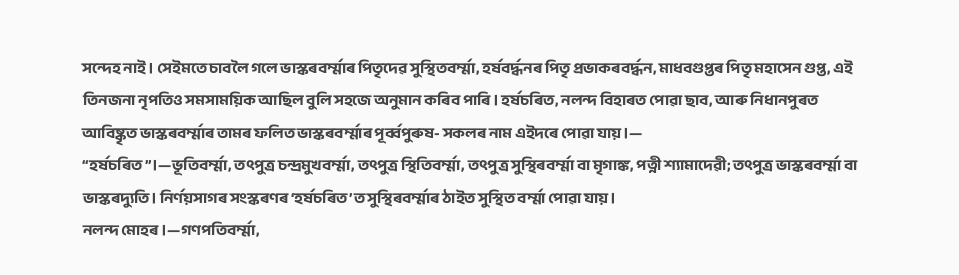সন্দেহ নাই। সেইমতে চাবলৈ গলে ভাস্কৰবৰ্ম্মাৰ পিতৃদেৱ সুস্থিতবৰ্ম্মা, হৰ্ষবৰ্দ্ধনৰ পিতৃ প্ৰভাকৰবৰ্দ্ধন, মাধবগুপ্তৰ পিতৃ মহাসেন গুপ্ত, এই তিনজনা নৃপতিও সমসাময়িক আছিল বুলি সহজে অনুমান কৰিব পাৰি। হৰ্ষচৰিত, নলন্দ বিহাৰত পোৱা ছাব, আৰু নিধানপুৰত আবিষ্কৃত ভাস্কৰবৰ্ম্মাৰ তামৰ ফলিত ভাস্কৰবৰ্ম্মাৰ পূৰ্ব্বপুৰুষ- সকলৰ নাম এইদৰে পোৱা যায়।—
“হৰ্ষচৰিত”।—ভূতিবৰ্ম্মা, তৎপুত্ৰ চন্দ্ৰমুখবৰ্ম্মা, তৎপুত্ৰ স্থিতিবৰ্ম্মা, তৎপুত্ৰ সুস্থিৰবৰ্ম্মা বা মৃগাঙ্ক, পত্নী শ্যামাদেৱী; তৎপুত্ৰ ভাস্কৰবৰ্ম্মা বা ভাস্কৰদ্যুতি। নিৰ্ণয়সাগৰ সংস্কৰণৰ ‘হৰ্ষচৰিত’ত সুস্থিৰবৰ্ম্মাৰ ঠাইত সুস্থিত বৰ্ম্মা পোৱা যায়।
নলন্দ মোহৰ।—গণপতিবৰ্ম্মা,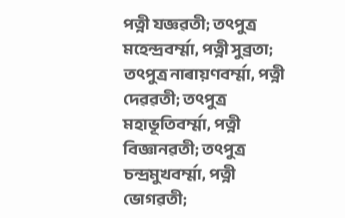পত্নী যজ্ঞৱতী; তৎপুত্ৰ মহেন্দ্ৰবৰ্ম্মা, পত্নী সুব্ৰতা; তৎপুত্ৰ নাৰায়ণবৰ্ম্মা, পত্নী দেৱৱতী; তৎপুত্ৰ মহাভূতিবৰ্ম্মা, পত্নী বিজ্ঞানৱতী; তৎপুত্ৰ চন্দ্ৰমুখবৰ্ম্মা, পত্নী ভোগৱতী;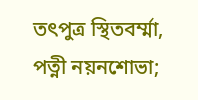তৎপুত্ৰ স্থিতবৰ্ম্মা, পত্নী নয়নশোভা;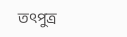তৎপুত্ৰ